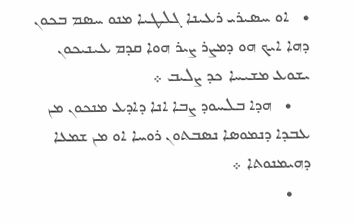•   ܐܘ ܚܤܝܪܝ ܪܥܝܢܐ ܓܠܛܝܐ ܡܢܘ ܚܤܡ ܒܟܘܢ ܕܗܐ ܐܝܟ ܗܘ ܕܡܨܪ ܨܝܪ ܗܘܐ ܩܕܡ ܥܝܢܝܟܘܢ ܝܫܘܥ ܡܫܝܚܐ ܟܕ ܨܠܝܒ ܀
    •   ܗܕܐ ܒܠܚܘܕ ܨܒܐ ܐܢܐ ܕܐܕܥ ܡܢܟܘܢ ܡܢ ܥܒܕܐ ܕܢܡܘܤܐ ܢܤܒܬܘܢ ܪܘܚܐ ܐܘ ܡܢ ܫܡܥܐ ܕܗܝܡܢܘܬܐ ܀
    •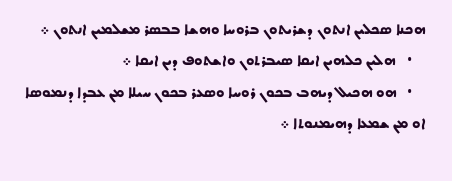ܗܟܢܐ ܤܟܠܝܢ ܐܢܬܘܢ ܕܫܪܝܬܘܢ ܒܪܘܚܐ ܘܗܫܐ ܒܒܤܪ ܡܫܠܡܝܢ ܐܢܬܘܢ ܀
    •   ܗܠܝܢ ܟܠܗܝܢ ܐܝܩܐ ܤܝܒܪܬܘܢ ܘܐܫܬܘܦ ܕܝܢ ܐܝܩܐ ܀
    •   ܗܘ ܗܟܝܠ ܕܝܗܒ ܒܟܘܢ ܪܘܚܐ ܘܤܥܪ ܒܟܘܢ ܚܝܠܐ ܡܢ ܥܒܕܐ ܕܢܡܘܤܐ ܐܘ ܡܢ ܫܡܥܐ ܕܗܝܡܢܘܬܐ ܀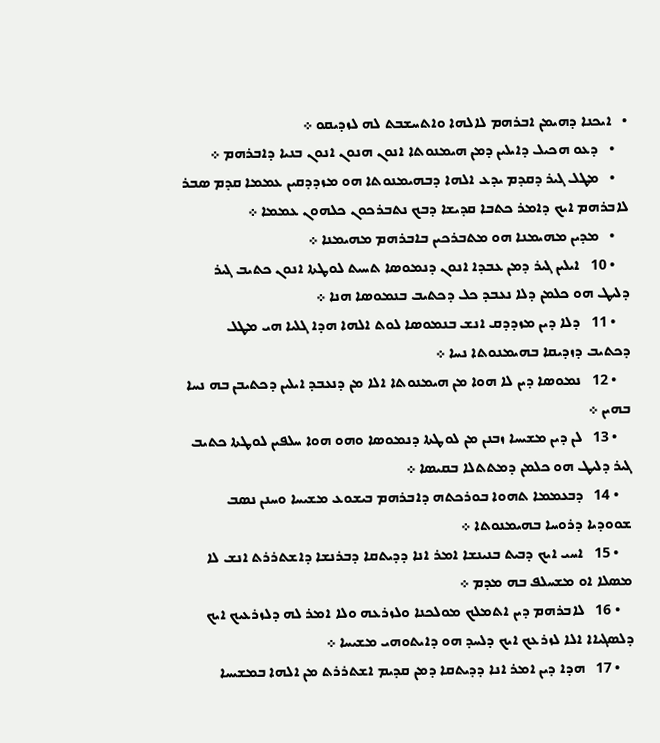•   ܐܝܟܢܐ ܕܗܝܡܢ ܐܒܪܗܡ ܠܐܠܗܐ ܘܐܬܚܫܒܬ ܠܗ ܠܙܕܝܩܘ ܀
    •   ܕܥܘ ܗܟܝܠ ܕܐܝܠܝܢ ܕܡܢ ܗܝܡܢܘܬܐ ܐܢܘܢ ܗܢܘܢ ܐܢܘܢ ܒܢܝܐ ܕܐܒܪܗܡ ܀
    •   ܡܛܠ ܓܝܪ ܕܩܕܡ ܝܕܥ ܐܠܗܐ ܕܒܗܝܡܢܘܬܐ ܗܘ ܡܙܕܕܩܝܢ ܥܡܡܐ ܩܕܡ ܤܒܪ ܠܐܒܪܗܡ ܐܝܟ ܕܐܡܪ ܟܬܒܐ ܩܕܝܫܐ ܕܒܟ ܢܬܒܪܟܘܢ ܟܠܗܘܢ ܥܡܡܐ ܀
    •   ܡܕܝܢ ܡܗܝܡܢܐ ܗܘ ܡܬܒܪܟܝܢ ܒܐܒܪܗܡ ܡܗܝܡܢܐ ܀
    • 10   ܐܝܠܝܢ ܓܝܪ ܕܡܢ ܥܒܕܐ ܐܢܘܢ ܕܢܡܘܤܐ ܬܚܝܬ ܠܘܛܬܐ ܐܢܘܢ ܟܬܝܒ ܓܝܪ ܕܠܝܛ ܗܘ ܟܠܡܢ ܕܠܐ ܢܥܒܕ ܟܠ ܕܟܬܝܒ ܒܢܡܘܤܐ ܗܢܐ ܀
    • 11   ܕܠܐ ܕܝܢ ܡܙܕܕܩ ܐܢܫ ܒܢܡܘܤܐ ܠܘܬ ܐܠܗܐ ܗܕܐ ܓܠܝܐ ܗܝ ܡܛܠ ܕܟܬܝܒ ܕܙܕܝܩܐ ܒܗܝܡܢܘܬܐ ܢܚܐ ܀
    • 12   ܢܡܘܤܐ ܕܝܢ ܠܐ ܗܘܐ ܡܢ ܗܝܡܢܘܬܐ ܐܠܐ ܡܢ ܕܢܥܒܕ ܐܝܠܝܢ ܕܟܬܝܒܢ ܒܗ ܢܚܐ ܒܗܝܢ ܀
    • 13   ܠܢ ܕܝܢ ܡܫܝܚܐ ܙܒܢܢ ܡܢ ܠܘܛܬܐ ܕܢܡܘܤܐ ܘܗܘ ܗܘܐ ܚܠܦܝܢ ܠܘܛܬܐ ܟܬܝܒ ܓܝܪ ܕܠܝܛ ܗܘ ܟܠܡܢ ܕܡܬܬܠܐ ܒܩܝܤܐ ܀
    • 14   ܕܒܥܡܡܐ ܬܗܘܐ ܒܘܪܟܬܗ ܕܐܒܪܗܡ ܒܝܫܘܥ ܡܫܝܚܐ ܘܚܢܢ ܢܤܒ ܫܘܘܕܝܐ ܕܪܘܚܐ ܒܗܝܡܢܘܬܐ ܀
    • 15   ܐܚܝ ܐܝܟ ܕܒܝܬ ܒܢܝܢܫܐ ܐܡܪ ܐܢܐ ܕܕܝܬܩܐ ܕܒܪܢܫܐ ܕܐܫܬܪܪܬ ܐܢܫ ܠܐ ܡܤܠܐ ܐܘ ܡܫܚܠܦ ܒܗ ܡܕܡ ܀
    • 16   ܠܐܒܪܗܡ ܕܝܢ ܐܬܡܠܟ ܡܘܠܟܢܐ ܘܠܙܪܥܗ ܘܠܐ ܐܡܪ ܠܗ ܕܠܙܪܥܝܟ ܐܝܟ ܕܠܤܓܝܐܐ ܐܠܐ ܠܙܪܥܟ ܐܝܟ ܕܠܚܕ ܗܘ ܕܐܝܬܘܗܝ ܡܫܝܚܐ ܀
    • 17   ܗܕܐ ܕܝܢ ܐܡܪ ܐܢܐ ܕܕܝܬܩܐ ܕܡܢ ܩܕܝܡ ܐܫܬܪܪܬ ܡܢ ܐܠܗܐ ܒܡܫܝܚܐ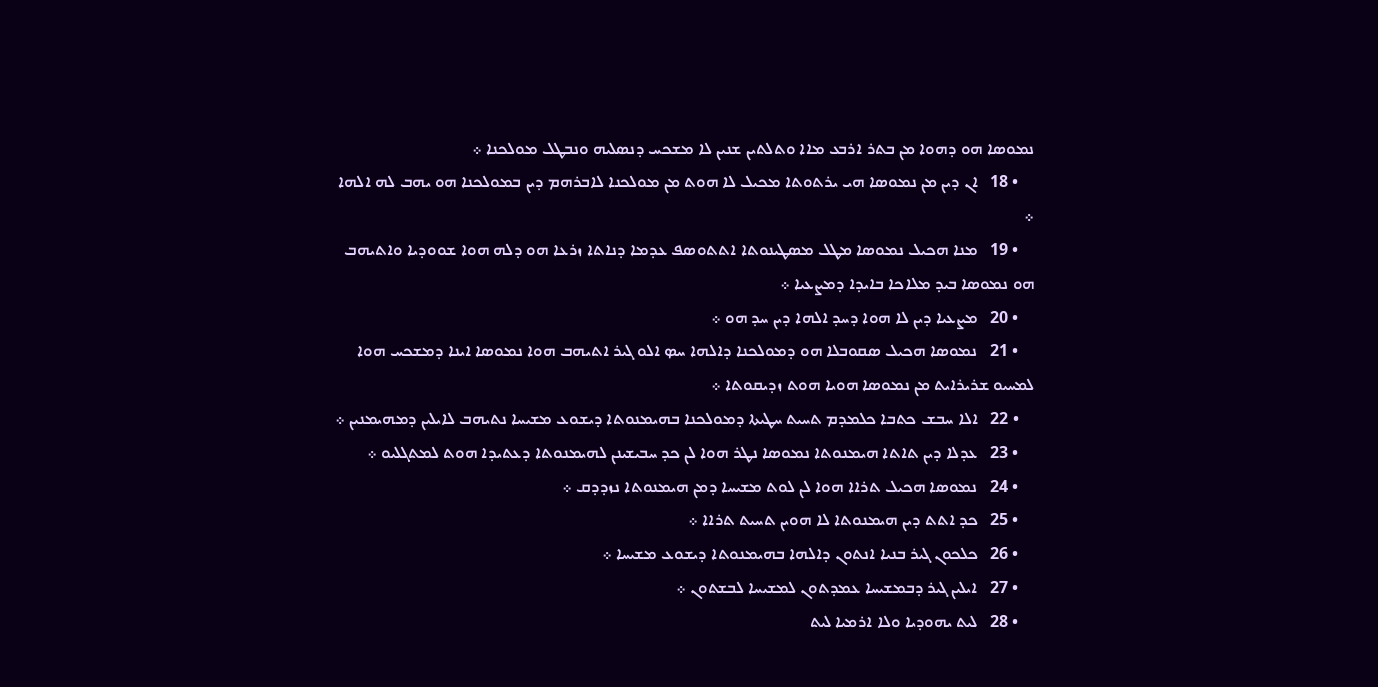ܢܡܘܤܐ ܗܘ ܕܗܘܐ ܡܢ ܒܬܪ ܐܪܒܥ ܡܐܐ ܘܬܠܬܝܢ ܫܢܝܢ ܠܐ ܡܫܟܚ ܕܢܤܠܝܗ ܘܢܒܛܠ ܡܘܠܟܢܐ ܀
    • 18   ܐܢ ܕܝܢ ܡܢ ܢܡܘܤܐ ܗܝ ܝܪܬܘܬܐ ܡܟܝܠ ܠܐ ܗܘܬ ܡܢ ܡܘܠܟܢܐ ܠܐܒܪܗܡ ܕܝܢ ܒܡܘܠܟܢܐ ܗܘ ܝܗܒ ܠܗ ܐܠܗܐ ܀
    • 19   ܡܢܐ ܗܟܝܠ ܢܡܘܤܐ ܡܛܠ ܡܤܛܝܢܘܬܐ ܐܬܬܘܤܦ ܥܕܡܐ ܕܢܐܬܐ ܙܪܥܐ ܗܘ ܕܠܗ ܗܘܐ ܫܘܘܕܝܐ ܘܐܬܝܗܒ ܗܘ ܢܡܘܤܐ ܒܝܕ ܡܠܐܟܐ ܒܐܝܕܐ ܕܡܨܥܝܐ ܀
    • 20   ܡܨܥܝܐ ܕܝܢ ܠܐ ܗܘܐ ܕܚܕ ܐܠܗܐ ܕܝܢ ܚܕ ܗܘ ܀
    • 21   ܢܡܘܤܐ ܗܟܝܠ ܤܩܘܒܠܐ ܗܘ ܕܡܘܠܟܢܐ ܕܐܠܗܐ ܚܤ ܐܠܘ ܓܝܪ ܐܬܝܗܒ ܗܘܐ ܢܡܘܤܐ ܐܝܢܐ ܕܡܫܟܚ ܗܘܐ ܠܡܚܝܘ ܫܪܝܪܐܝܬ ܡܢ ܢܡܘܤܐ ܗܘܝܐ ܗܘܬ ܙܕܝܩܘܬܐ ܀
    • 22   ܐܠܐ ܚܒܫ ܟܬܒܐ ܟܠܡܕܡ ܬܚܝܬ ܚܛܝܬܐ ܕܡܘܠܟܢܐ ܒܗܝܡܢܘܬܐ ܕܝܫܘܥ ܡܫܝܚܐ ܢܬܝܗܒ ܠܐܝܠܝܢ ܕܡܗܝܡܢܝܢ ܀
    • 23   ܥܕܠܐ ܕܝܢ ܬܐܬܐ ܗܝܡܢܘܬܐ ܢܡܘܤܐ ܢܛܪ ܗܘܐ ܠܢ ܟܕ ܚܒܝܫܝܢܢ ܠܗܝܡܢܘܬܐ ܕܥܬܝܕܐ ܗܘܬ ܠܡܬܓܠܝܘ ܀
    • 24   ܢܡܘܤܐ ܗܟܝܠ ܬܪܐܐ ܗܘܐ ܠܢ ܠܘܬ ܡܫܝܚܐ ܕܡܢ ܗܝܡܢܘܬܐ ܢܙܕܕܩ ܀
    • 25   ܟܕ ܐܬܬ ܕܝܢ ܗܝܡܢܘܬܐ ܠܐ ܗܘܝܢ ܬܚܝܬ ܬܪܐܐ ܀
    • 26   ܟܠܟܘܢ ܓܝܪ ܒܢܝܐ ܐܢܬܘܢ ܕܐܠܗܐ ܒܗܝܡܢܘܬܐ ܕܝܫܘܥ ܡܫܝܚܐ ܀
    • 27   ܐܝܠܝܢ ܓܝܪ ܕܒܡܫܝܚܐ ܥܡܕܬܘܢ ܠܡܫܝܚܐ ܠܒܫܬܘܢ ܀
    • 28   ܠܝܬ ܝܗܘܕܝܐ ܘܠܐ ܐܪܡܝܐ ܠܝܬ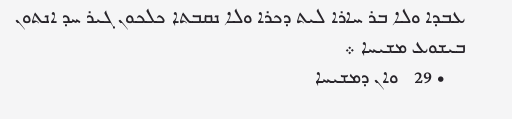ܥܒܕܐ ܘܠܐ ܒܪ ܚܐܪܐ ܠܝܬ ܕܟܪܐ ܘܠܐ ܢܩܒܬܐ ܟܠܟܘܢ ܓܝܪ ܚܕ ܐܢܬܘܢ ܒܝܫܘܥ ܡܫܝܚܐ ܀
    • 29   ܘܐܢ ܕܡܫܝܚܐ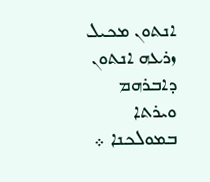ܐܢܬܘܢ ܡܟܝܠ ܙܪܥܗ ܐܢܬܘܢ ܕܐܒܪܗܡ ܘܝܪܬܐ ܒܡܘܠܟܢܐ ܀